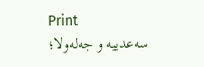Print
 سه‌عدییه‌ و جه‌له‌ولا؛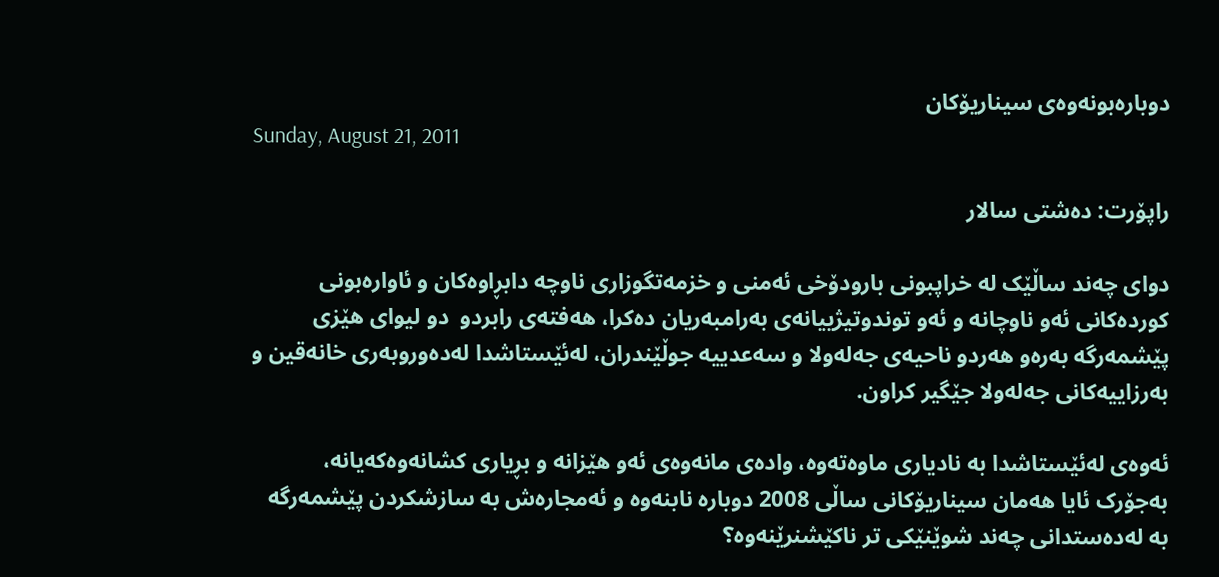دوباره‌بونه‌وه‌ی سیناریۆکان
Sunday, August 21, 2011

راپۆرت: ده‌شتی سالار

دوای چه‌ند ساڵێک له‌ خراپبونی بارودۆخی ئه‌منی و خزمه‌تگوزاری ناوچه‌ دابڕاوه‌کان و ئاواره‌بونی کورده‌کانی ئه‌و ناوچانه‌ و ئه‌و توندوتیژییانه‌ی به‌رامبه‌ریان ده‌کرا، هه‌فته‌ی رابردو  دو لیوای هێزی پێشمه‌رگه‌ به‌ره‌و هه‌ردو ناحیه‌ی‌ جه‌له‌ولا و سه‌عدییه‌ جوڵێندران، له‌ئێستاشدا له‌ده‌وروبه‌ری خانه‌قین و به‌رزاییه‌کانی جه‌له‌ولا جێگیر کراون.

ئه‌وه‌ی له‌ئێستاشدا به‌ نادیاری ماوه‌ته‌وه‌، واده‌ی مانه‌وه‌ی ئه‌و هێزانه‌ و بڕیاری کشانه‌وه‌که‌یانه‌، به‌جۆرک ئایا هه‌مان سیناریۆکانی ساڵی 2008 دوباره‌ نابنه‌وه‌ و ئه‌مجاره‌ش به‌ سازشکردن پێشمه‌رگه‌ به‌ له‌ده‌ستدانی چه‌ند شوێنێکی تر ناکێشنرێنه‌وه‌؟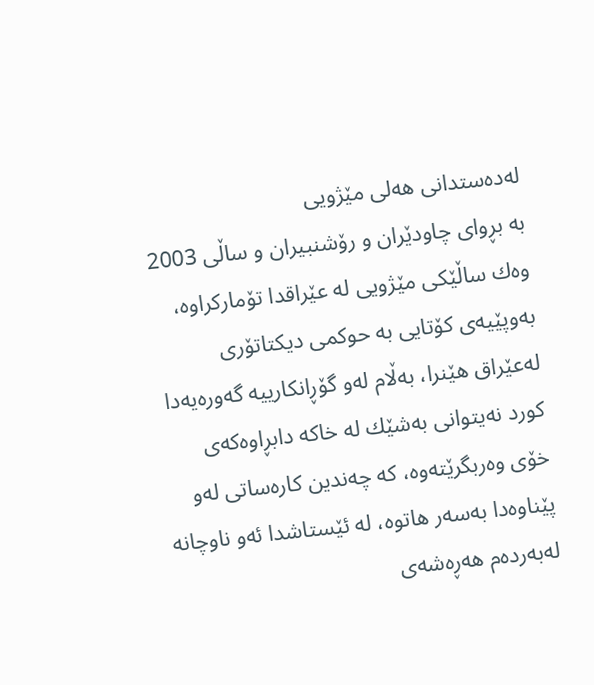له‌ده‌ستدانی هه‌لی مێژویی
به‌ بڕوای چاودێران و رۆشنبیران و ساڵی‌ 2003 وه‌ك ساڵێكی‌ مێژویی‌ له‌ عێراقدا تۆماركراوه،‌ به‌وپێیه‌ی‌ كۆتایی‌ به‌ حوكمی‌ دیكتاتۆری له‌عێراق هێنرا، به‌ڵام له‌و گۆڕانكارییه‌ گه‌وره‌یه‌دا کورد نه‌یتوانی‌ به‌شێك له‌ خاكه‌ دابڕاوه‌كه‌ی‌ خۆی‌ وه‌ربگرێته‌وه‌، كه‌ چه‌ندین كاره‌ساتی له‌و پێناوه‌دا به‌سه‌ر هاتوه‌، له‌ ئێستاشدا ئه‌و ناوچانه‌ له‌به‌رده‌م هه‌ڕه‌شه‌ی‌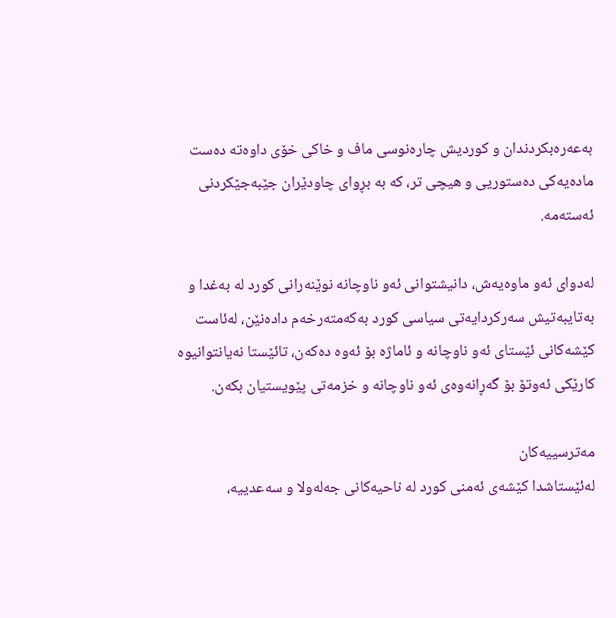به‌عه‌ره‌بكردندان و كوردیش چاره‌نوسی‌ ماف و خاكی‌ خۆی‌ داوه‌ته‌ ده‌ست ماده‌یه‌كی‌ ده‌ستوریی‌ و هیچی‌ تر، كه‌ به‌ بڕوای‌ چاودێران جێبه‌جێكردنی‌ ئه‌سته‌مه‌.

له‌دوای ئه‌و ماوه‌یه‌ش، دانیشتوانی ئه‌و ناوچانه‌ نوێنه‌رانی کورد له‌ به‌غدا و به‌تایبه‌تیش سه‌رکردایه‌تی سیاسی کورد به‌که‌مته‌رخه‌م داده‌نێن، له‌ئاست‌ کێشه‌کانی ئێستای ئه‌و ناوچانه‌ و ئاماژه‌ بۆ ئه‌وه‌ ده‌که‌ن، تائێستا نه‌یانتوانیوه‌ کارێکی ئه‌وتۆ بۆ گه‌ڕانه‌وه‌ی ئه‌و ناوچانه‌ و خزمه‌تی پێویستیان بکه‌ن.

مه‌ترسییه‌کان
له‌ئێستاشدا كێشەی ئەمنی كورد لە ناحیەكانی جەلەولا و سەعدییە،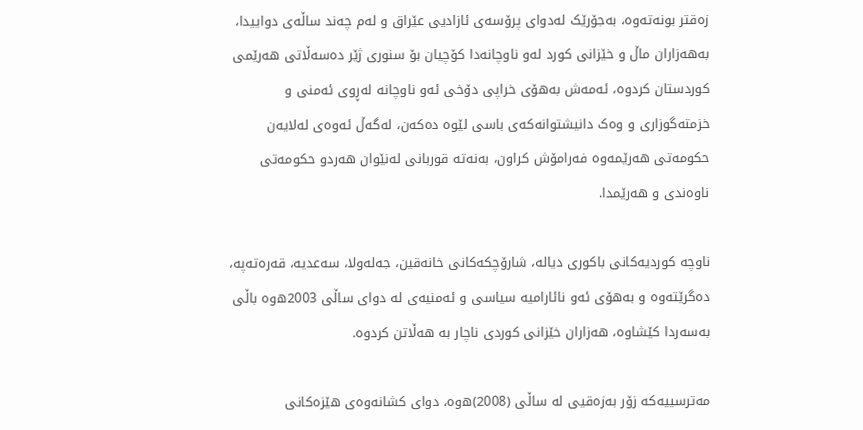زەقتر بونه‌ته‌وه‌، به‌جۆرێک لەدوای پرۆسەی ئازادیی عێراق و له‌م چه‌ند ساڵه‌ی دواییدا، بەهەزاران ماڵ ‌و خێزانی کورد لەو ناوچانەدا كۆچیان بۆ سنوری ژێر دەسەڵاتی هەرێمی كوردستان كردوە، ئه‌مه‌ش بەهۆی خراپی دۆخی ئه‌و ناوچانه‌ له‌ڕوی ئه‌منی و خزمته‌گوزاری و وه‌ک دانیشتوانه‌که‌ی باسی لێوه‌ ده‌که‌ن، له‌گه‌ڵ ئه‌وه‌ی له‌لایه‌ن حکومه‌تی هه‌رێمه‌وه‌ فه‌رامۆش کراون، به‌نه‌ته‌ قوربانی له‌نێوان هه‌ردو حکومه‌تی ناوه‌ندی و هه‌رێمدا.

ناوچه‌ كوردیه‌كانی باكوری‌ دیاله‌، شارۆچكه‌كانی خانه‌قین، جه‌له‌ولا، سه‌عدیه‌، قه‌ره‌ته‌په‌، ده‌گرێته‌وه‌ و به‌هۆی‌ ئه‌و نائارامیه‌ سیاسی ‌و ئه‌منیه‌ی‌ له‌ دوای‌ ساڵی‌ 2003ه‌وه‌ باڵی به‌سه‌ردا كێشاوه‌، هه‌زاران خێزانی كوردی ناچار به‌ هه‌ڵاتن كردوه‌.

مەترسییەكە زۆر بەزەقیی لە ساڵی (2008)ه‌وه‌، دوای كشانەوەی هێزەكانی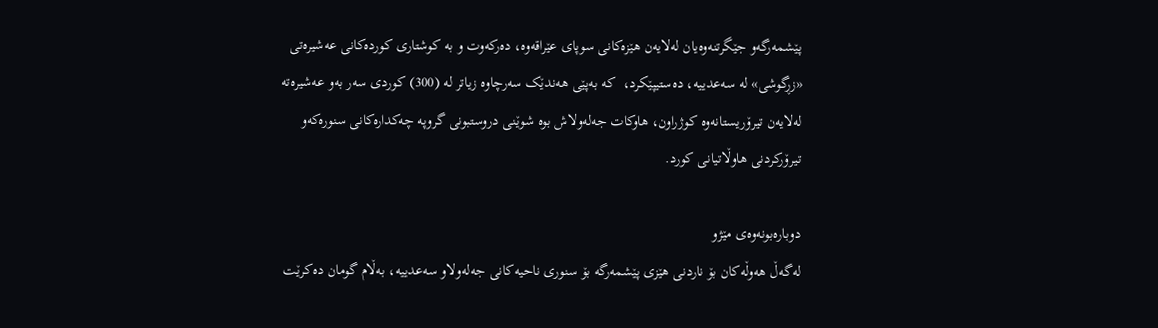پێشمەرگەو جێگرتنەوەیان له‌لایه‌ن هێزەكانی سوپای عێراقه‌وه‌، دەركەوت ‌و بە كوشتاری كوردەكانی عەشیرەتی «زڕگوشی» لە سەعدییە، دەستیپێكرد،  که‌ به‌پێی هه‌ندێک سه‌رچاوه‌ زیاتر لە (300) كوردی سەر به‌و عەشیرەتە لەلایەن تیرۆریستانەوە كوژراون، هاوکات جەلەولاش بوە شوێنی دروستبونی گروپە چەكدارەكانی سنورەكەو تیرۆركردنی هاوڵاتیانی كورد.

دوباره‌بونه‌وه‌ی مێژو
له‌گه‌ڵ هه‌وڵه‌كان بۆ ناردنی‌ هێزی‌ پێشمه‌رگه‌ بۆ سنوری‌ ناحیه‌كانی‌ جه‌له‌ولاو سه‌عدییه‌، به‌ڵام گومان ده‌کرێت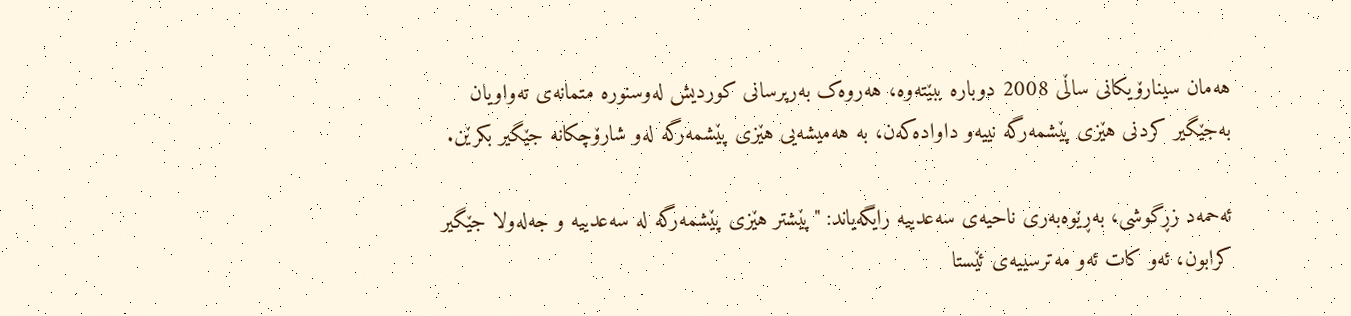هه‌مان سینارۆیکانی ساڵی 2008 دوباره‌ ببێته‌وه‌، هه‌روه‌ک به‌رپرسانی‌ كوردیش له‌وسنوره‌ متمانه‌ی‌ ته‌واویان به‌جێگیر كردنی‌ هێزی‌ پێشمه‌رگه‌ نییه‌و داواده‌كه‌ن، به‌ هه‌میشه‌یی‌ هێزی پێشمه‌رگه‌ له‌و شارۆچكانه‌ جێگیر بكرێن.

ئه‌حمه‌د زڕگوشی،‌ به‌ڕێوه‌به‌ری‌ ناحیه‌ی‌ سه‌عدییه‌ رایگه‌یاند: "پێشتر هێزی‌ پێشمه‌رگه‌ له‌ سه‌عدییه ‌و جه‌له‌ولا جێگیر كرابون، ئه‌و كات ئه‌و مه‌ترسییه‌ی‌ ئێستا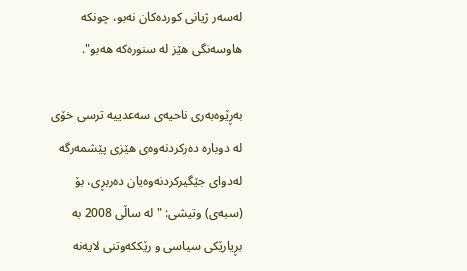له‌سه‌ر ژیانی‌ كورده‌كان نه‌بو، چونكه‌ هاوسه‌نگی‌ هێز له‌ سنوره‌كه‌ هه‌بو".

به‌ڕێوه‌به‌ری‌ ناحیه‌ی‌ سه‌عدییه‌ ترسی‌ خۆی‌ له‌ دوباره‌ ده‌ركردنه‌وه‌ی‌ هێزی‌ پێشمه‌رگه‌ له‌دوای‌ جێگیركردنه‌وه‌یان ده‌ربڕی‌، بۆ‌ (سبه‌ی) وتیشی: "له‌ ساڵی‌ 2008 به‌ بڕیارێكی‌ سیاسی‌ و رێككه‌وتنی‌ لایه‌نه‌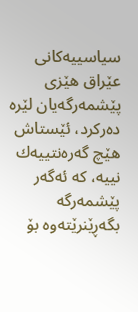سیاسییه‌كانی‌ عێراق هێزی‌ پێشمه‌رگه‌یان لێره‌ ده‌ركرد، ئێستاش هێچ گه‌ره‌نتییه‌ك نییه،‌ كه‌ ئه‌گه‌ر پێشمه‌رگه‌ بگه‌ڕێنرێته‌وه‌ بۆ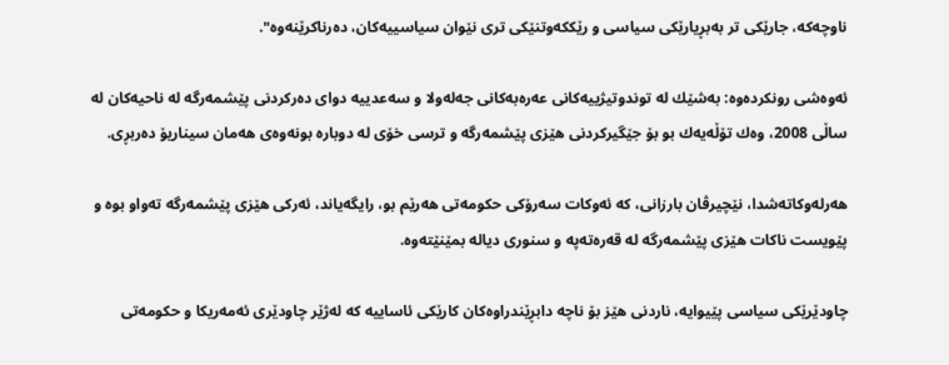ناوچه‌كه،‌ جارێكی‌ تر به‌بڕیارێكی‌ سیاسی و رێككه‌وتنێكی‌ تری‌ نێوان سیاسییه‌كان، ده‌رناكرێنه‌وه‌".

ئه‌وه‌شی‌ رونکرده‌وه‌: به‌شێك له‌ توندوتیژییه‌كانی‌ عه‌ره‌به‌كانی‌ جه‌له‌ولا و سه‌عدییه‌ دوای‌ ده‌ركردنی‌ پێشمه‌رگه‌ له‌ ناحیه‌كان له‌ ساڵی‌ 2008، وه‌ك تۆڵه‌یه‌ك بو بۆ جێگیركردنی‌ هێزی‌ پێشمه‌رگه ‌و ترسی‌ خۆی‌ له‌ دوباره‌ بونه‌وه‌ی‌ هه‌مان سیناریۆ ده‌ربڕی‌.

هه‌رله‌وکاته‌شدا، نێچیرڤان بارزانی، که‌ ئه‌وکات سه‌رۆکی حکومه‌تی هه‌رێم بو، رایگه‌یاند، ئه‌رکی هێزی پێشمه‌رگه‌ ته‌واو بوه‌ و پێویست ناكات هێزی پێشمه‌رگه‌ له‌ قه‌ره‌ته‌په‌ و سنوری دیاله‌ بمێنێته‌وه.

چاودێرێکی سیاسی پێیوایه‌، ناردنی‌ هێز بۆ ناچه‌ دابڕێندراوه‌كان كارێكی‌ ئاساییه‌ كه‌ له‌ژێر چاودێری‌ ئه‌مه‌ریكا و حكومه‌تی‌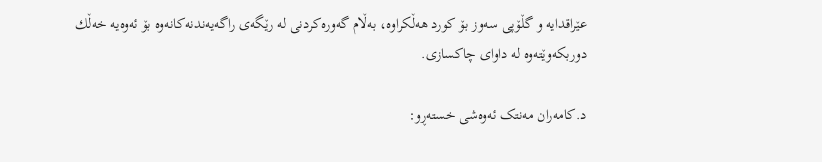عێراقدایه‌ و گڵۆپی‌ سه‌وز بۆ كورد هه‌ڵكراوه‌، به‌ڵام گه‌وره‌كردنی‌ له‌ رێگه‌ی‌ راگه‌یه‌ندنه‌كانه‌وه‌ بۆ ئه‌وه‌یه‌ خه‌ڵك دوربكه‌وێته‌وه‌ له‌ داوای‌ چاكسازی‌.

د.کامه‌ران مه‌نتک ئه‌وه‌شی خسته‌ڕو: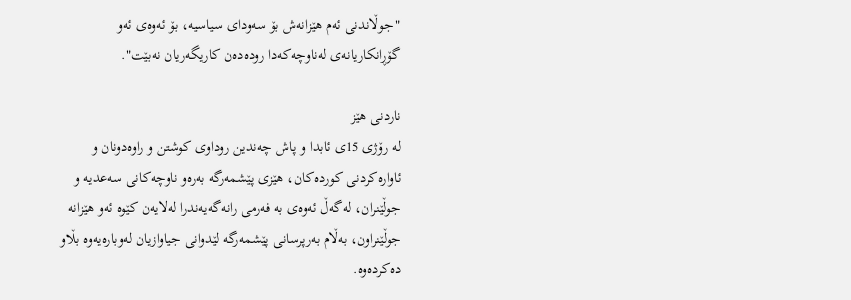"جوڵاندنی‌ ئه‌م هێزانه‌ش بۆ سه‌ودای‌ سیاسیه‌، بۆ ئه‌وه‌ی‌ ئه‌و گۆڕانكاریانه‌ی‌ له‌ناوچه‌كه‌دا روده‌ده‌ن كاریگه‌ریان نه‌بێت".

ناردنی هێز
له‌ رۆژی 15ی ئابدا و پاش چه‌ندین روداوی کوشتن و راوه‌دونان و ئاواره‌کردنی کورده‌کان، هێزی پێشمه‌رگه‌ به‌ره‌و ناوچه‌کانی سه‌عدیه‌ و جوڵێنران، له‌گه‌ڵ ئه‌وه‌ی به‌ فه‌رمی رانه‌گه‌یه‌ندرا له‌لایه‌ن کێوه‌ ئه‌و هێزانه‌ جوڵێنراون، به‌ڵام به‌رپرسانی پێشمه‌رگه‌ لێدوانی جیاوازیان له‌وباره‌یه‌وه‌ بڵاو ده‌کرده‌وه‌.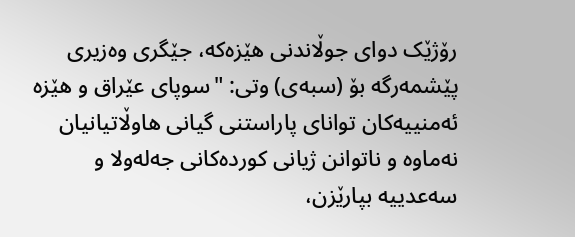رۆژێک دوای جوڵاندنی هێزه‌که‌، جێگری‌ وه‌زیری‌ پێشمه‌رگه‌ بۆ (سبه‌ی) وتی: "سوپای‌ عێراق و هێزه‌ ئه‌منییه‌كان توانای‌ پاراستنی‌ گیانی‌ هاوڵاتیانیان نه‌ماوه ‌و ناتوانن ژیانی‌ كورده‌كانی‌ جه‌له‌ولا و سه‌عدییه‌ بپارێزن،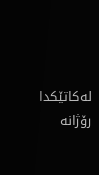له‌کاتێکدا رۆژانه‌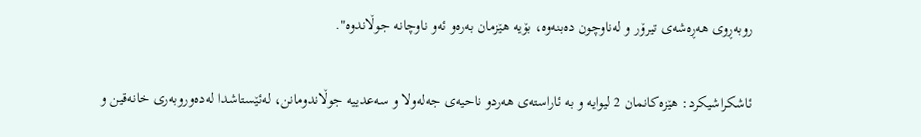روبه‌ڕوی‌ هه‌ڕه‌شه‌ی‌ تیرۆر و له‌ناوچون ده‌بنه‌وه‌، بۆیه‌ هێزمان به‌ره‌و ئه‌و ناوچانه‌ جوڵاندوه‌".

ئاشکراشیکرد: هێزه‌کانمان 2 لیوایه ‌و به‌ ئاراسته‌ی‌ هه‌ردو ناحیه‌ی‌ جه‌له‌ولا و سه‌عدییه‌ جوڵاندومانن، له‌ئێستاشدا له‌ده‌وروبه‌ری خانه‌قین و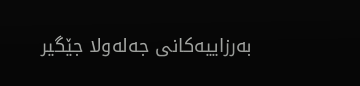به‌رزاییه‌کانی جه‌له‌ولا جێگیر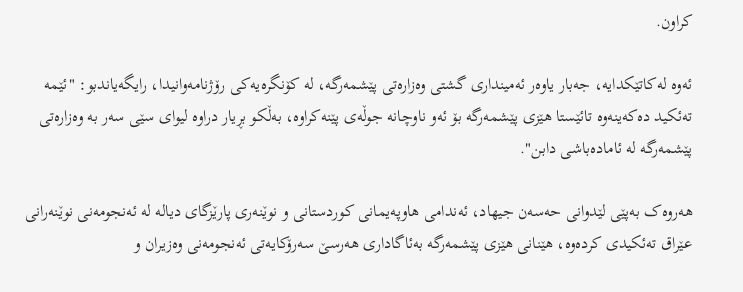کراون.

ئه‌وه‌ له‌کاتێکدایه،‌ جه‌بار یاوه‌ر ئه‌مینداری‌ گشتی‌ وه‌زاره‌تی‌ پێشمه‌رگه،‌ له‌ کۆنگره‌یه‌کی رۆژنامه‌وانیدا، رایگه‌یاندبو: "ئێمه‌ ته‌ئكید ده‌كه‌ینه‌وه‌ تائێستا هێزی‌ پێشمه‌رگه‌ بۆ ئه‌و ناوچانه‌ جوڵه‌ی‌ پێنه‌كراوه‌، به‌ڵكو بڕیار دراوه‌ لیوای‌ سێی‌ سه‌ر به‌ وه‌زاره‌تی‌ پێشمه‌رگه‌ له‌ ئاماده‌باشی‌ دابن".

هه‌روه‌ک به‌پێی لێدوانی حه‌سه‌ن جیهاد، ئه‌ندامی‌ هاوپه‌یمانی کوردستانی و نوێنه‌ری‌ پارێزگای‌ دیاله‌ له‌ ئه‌نجومه‌نی‌ نوێنه‌رانی‌ عێراق ته‌ئکیدی کرده‌وه‌، هێنانی‌ هێزی‌ پێشمه‌رگه‌ به‌ئاگاداری‌ هه‌رسێ‌ سه‌رۆكایه‌تی‌ ئه‌نجومه‌نی‌ وه‌زیران و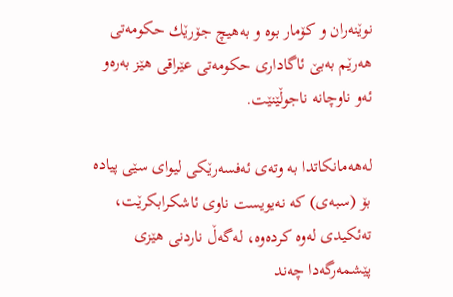نوێنه‌ران و كۆمار بوه‌ و به‌هیچ جۆرێك حكومه‌تی‌ هه‌رێم به‌بێ‌ ئاگاداری‌ حكومه‌تی‌ عێراقی‌ هێز به‌ره‌و ئه‌و ناوچانه‌ ناجوڵێنێت.

له‌هه‌مانکاتدا به‌ وته‌ی ئه‌فسه‌رێکی لیوای سێی پیاده‌ بۆ (سبه‌ی) که‌ نه‌یویست ناوی ئاشکرابکرێت، ته‌ئکیدی له‌وه‌ کرده‌وه‌، له‌گه‌ڵ ناردنی هێزی پێشمه‌رگه‌دا چه‌ند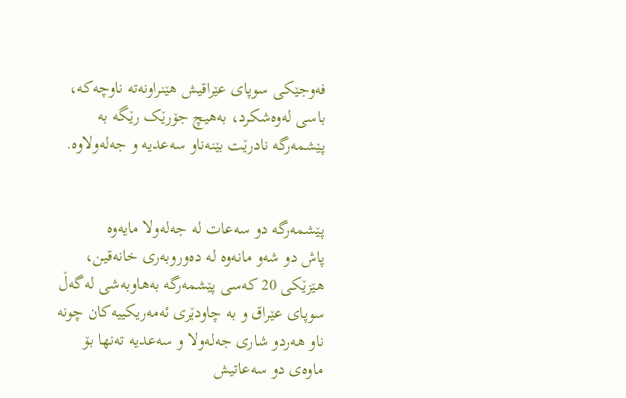فه‌وجێکی سوپای عێراقیش هێنراونه‌ته‌ ناوچه‌که‌، باسی له‌وه‌شکرد، به‌هیچ جۆرێک رێگه‌ به‌ پێشمه‌رگه‌ نادرێت بێنه‌ناو سه‌عدیه‌ و جه‌له‌ولاوه‌.


پێشمه‌رگه‌ دو سه‌عات له‌ جه‌له‌ولا مایه‌وه‌
پاش دو شه‌و مانه‌وه‌ له‌ ده‌وروبه‌ری خانه‌قین، هێزێکی 20 که‌سی پێشمه‌رگه‌ به‌هاوبه‌شی له‌گه‌ڵ سوپای عێراق و به‌ چاودێری ئه‌مه‌ریکییه‌کان چونه‌ ناو هه‌ردو شاری جه‌له‌ولا و سه‌عدیه‌ ته‌نها بۆ ماوه‌ی دو سه‌عاتیش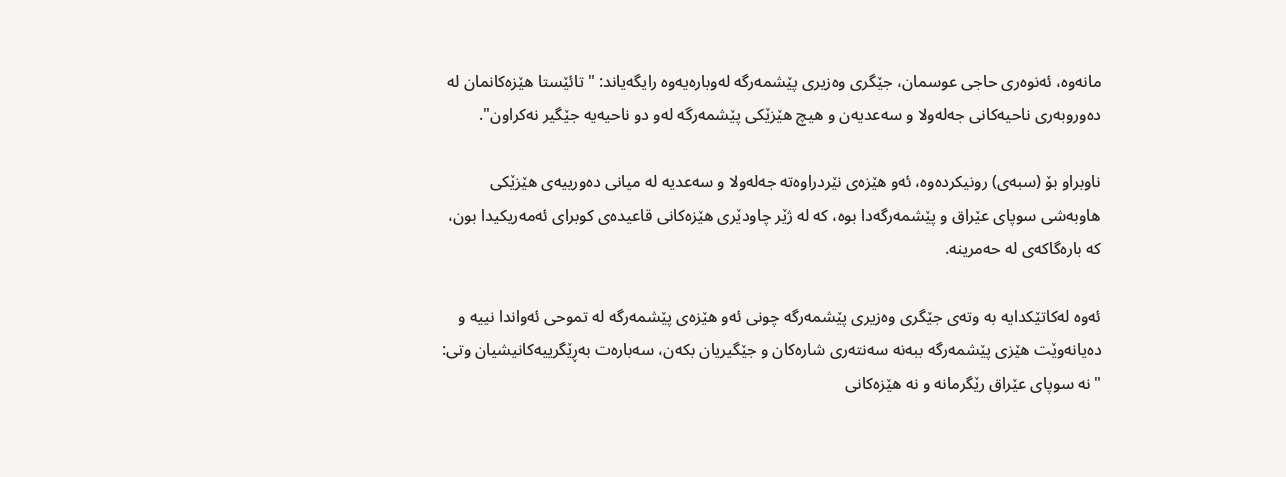مانه‌وه‌‌، ئه‌نوه‌ری‌ حاجی‌ عوسمان، جێگری‌ وه‌زیری‌ پێشمه‌رگه‌ له‌وباره‌یه‌وه‌ رایگه‌یاند: "تائێستا هێزه‌كانمان له‌ ده‌وروبه‌ری‌ ناحیه‌كانی‌ جه‌له‌ولا و سه‌عدیه‌ن و هیچ هێزێكی‌ پێشمه‌رگه‌ له‌و دو ناحیه‌یه‌ جێگیر نه‌كراون".

ناوبراو بۆ (سبه‌ی) رونیكرده‌وه‌، ئه‌و هێزه‌ی‌ نێردراوه‌ته‌ جه‌له‌ولا و سه‌عدیه‌ له‌ میانی‌ ده‌ورییه‌ی‌ هێزێكی‌ هاوبه‌شی‌ سوپای‌ عێراق و پێشمه‌رگه‌دا بوه‌، كه‌ له‌ ژێر چاودێری‌ هێزه‌كانی‌ قاعیده‌ی‌ كوبرای‌ ئه‌مه‌ریكیدا بون،‌ كه‌ باره‌گاكه‌ی‌ له‌ حه‌مرینه‌.

ئه‌وه‌ له‌کاتێکدایه‌ به‌ وته‌ی جێگری وه‌زیری پێشمه‌رگه‌ چونی ئه‌و هێزه‌ی پێشمه‌رگه‌ له‌ تموحی ئه‌واندا نییه‌ و ده‌یانه‌وێت هێزی‌ پێشمه‌رگه‌ ببه‌نه‌ سه‌نته‌ری‌ شاره‌كان و جێگیریان بكه‌ن، سه‌باره‌ت به‌ڕێگرییه‌كانیشیان وتی‌: "نه‌ سوپای‌ عێراق رێگرمانه ‌و نه‌ هێزه‌كانی‌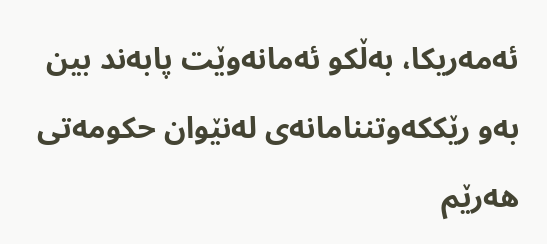ئه‌مه‌ریكا، به‌ڵكو ئه‌مانه‌وێت پابه‌ند بین به‌و رێككه‌وتننامانه‌ی‌ له‌نێوان حكومه‌تی‌ هه‌رێم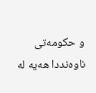و حكومه‌تی‌ ناوه‌نددا هه‌یه‌ له‌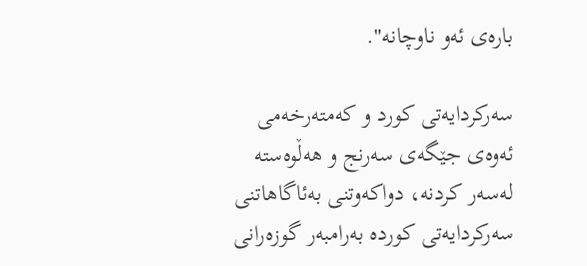باره‌ی‌ ئه‌و ناوچانه‌".

سه‌ركردایه‌تی‌ كورد و كه‌مته‌رخه‌می‌
ئه‌وه‌ی جێگه‌ی سه‌رنج و هه‌ڵوه‌سته‌ له‌سه‌ر ‌کردنه‌، دواکه‌وتنی به‌ئاگاهاتنی سه‌رکردایه‌تی کورده‌ به‌رامبه‌ر گوزه‌رانی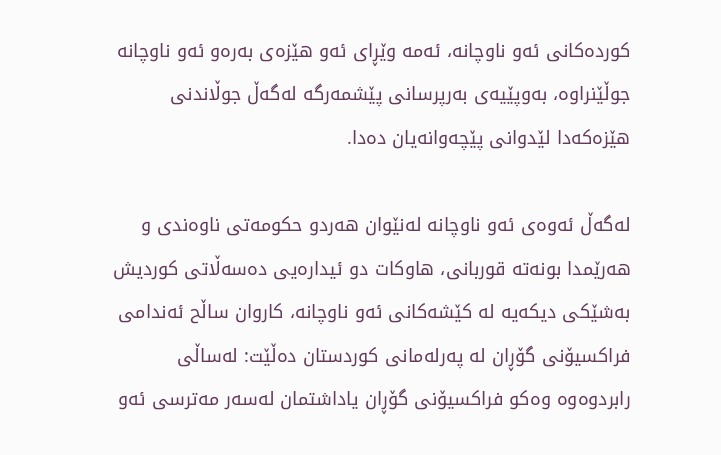کورده‌کانی ئه‌و ناوچانه‌، ئه‌مه‌ وێڕای ئه‌و هێزه‌ی به‌ره‌و ئه‌و ناوچانه‌ جوڵێنراوه‌، به‌وپێیه‌ی به‌رپرسانی پێشمه‌رگه‌ له‌گه‌ڵ جوڵاندنی هێزه‌که‌دا لێدوانی پێچه‌وانه‌یان ده‌دا.

له‌گه‌ڵ ئه‌وه‌ی ئه‌و ناوچانه‌ له‌نێوان هه‌ردو حکومه‌تی ناوه‌ندی و هه‌رێمدا بونه‌ته‌ قوربانی، هاوکات دو ئیداره‌یی ده‌سه‌ڵاتی کوردیش به‌شێکی دیکه‌یه‌ له‌ کێشه‌کانی ئه‌و ناوچانه‌، کاروان ساڵح ئه‌ندامی فراکسیۆنی گۆڕان له‌ په‌رله‌مانی کوردستان ده‌ڵێت: له‌ساڵی‌ رابردوه‌وه‌ وه‌كو فراكسیۆنی‌ گۆڕان یاداشتمان له‌سه‌ر مه‌ترسی ئه‌و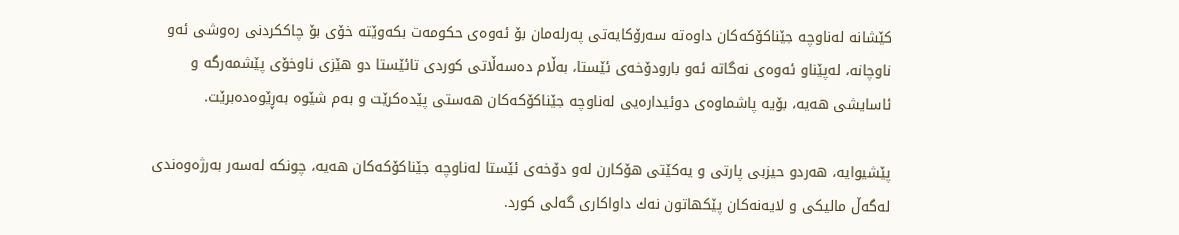كێشانه‌ له‌ناوچه‌ جێناكۆكه‌كان داوه‌ته‌ سه‌رۆكایه‌تی‌ په‌رله‌مان بۆ ئه‌وه‌ی‌ حكومه‌ت بكه‌وێته‌ خۆی‌ بۆ چاككردنی‌ ره‌وشی‌ ئه‌و ناوچانه‌، له‌پێناو ئه‌وه‌ی‌ نه‌گاته‌ ئه‌و بارودۆخه‌ی‌ ئێستا، به‌ڵام ده‌سه‌ڵاتی‌ كوردی تائێستا دو هێزی‌ ناوخۆی‌ پێشمه‌رگه‌ و ئاسایشی‌ هه‌یه،‌ بۆیه‌ پاشماوه‌ی‌ دوئیداره‌یی له‌ناوچه‌ جێناكۆكه‌كان هه‌ستی‌ پێده‌كرێت و به‌م شێوه‌ به‌ڕێوه‌ده‌برێت.

پێشیوایه‌، هه‌ردو حیزبی پارتی‌ و یه‌كێتی‌ هۆكارن له‌و دۆخه‌ی‌ ئێستا له‌ناوچه‌ جێناكۆكه‌كان هه‌یه‌، چونكه‌ له‌سه‌ر به‌رژه‌وه‌ندی‌ له‌گه‌ڵ مالیكی‌ و لایه‌نه‌كان پێكهاتون نه‌ك داواكاری‌ گه‌لی‌ كورد.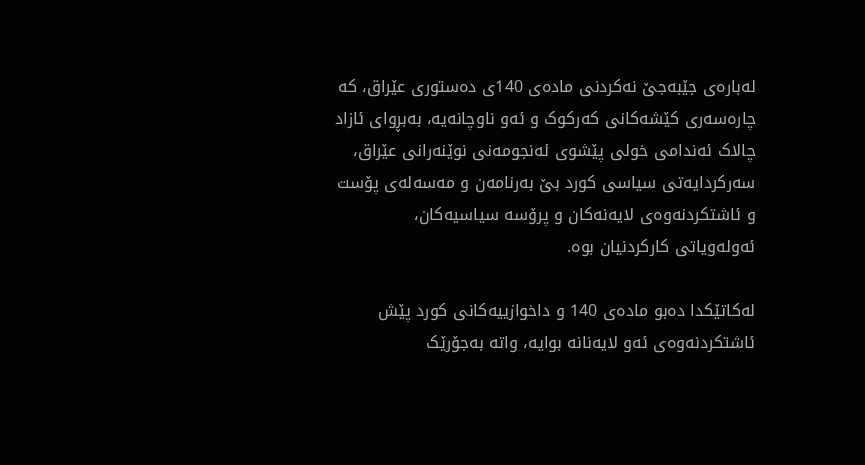له‌باره‌ی جێبه‌جێ نه‌کردنی ماده‌ی 140ی ده‌ستوری عێراق، که‌ چاره‌سه‌ری کێشه‌کانی که‌رکوک و ئه‌و ناوچانه‌یه‌، به‌بڕوای ئازاد چالاک ئه‌ندامی خولی پێشوی ئه‌نجومه‌نی نوێنه‌رانی عێراق، سه‌رکردایه‌تی سیاسی کورد بێ به‌رنامه‌ن و مه‌سه‌له‌ی‌ پۆست و ئاشتكردنه‌وه‌ی‌ لایه‌نه‌كان و پرۆسه‌ سیاسیه‌كان، ئه‌وله‌ویاتی کارکردنیان بوه‌.

له‌کاتێکدا ده‌بو ماده‌ی‌ 140 و داخوازییه‌كانی‌ كورد پێش ئاشتكردنه‌وه‌ی‌ ئه‌و لایه‌نانه‌ بوایه،‌ واته‌ به‌جۆرێک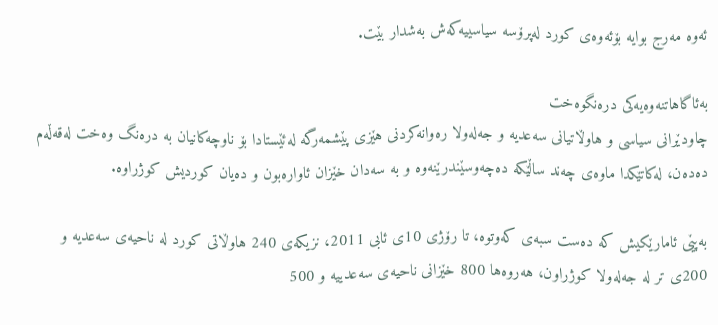ئه‌وه‌ مه‌رج بوایه‌ بۆئه‌وه‌ی‌ كورد له‌پرۆسه‌ سیاسییه‌كه‌ش به‌شدار بێت.

به‌ئاگاهاتنه‌وه‌یه‌کی دره‌نگوه‌خت
چاودێرانی سیاسی و هاوڵاتیانی سه‌عدیه‌ و جه‌له‌ولا ره‌وانه‌کردنی هێزی پێشمه‌رگه‌ له‌ئێستادا بۆ ناوچه‌کانیان به‌ دره‌نگ وه‌خت له‌قه‌ڵه‌م ده‌ده‌ن، له‌کاتێکدا ماوه‌ی چه‌ند ساڵێکه‌ ده‌چه‌وسێندرێنه‌وه‌ و به‌ سه‌دان خێزان ئاواره‌بون و ده‌یان کوردیش کوژراوه‌.

به‌پێی ئامارێکیش که‌ ده‌ست سبه‌ی که‌وتوه‌، تا رۆژی 10ی ئابی 2011، نزیكه‌ی 240 هاوڵاتی‌ كورد له‌ ناحیه‌ی‌ سه‌عدیه‌ و 200ی‌ تر له‌ جه‌له‌ولا كوژراون، هه‌روه‌ها 800 خێزانی ناحیه‌ی‌ سه‌عدییه‌ و 500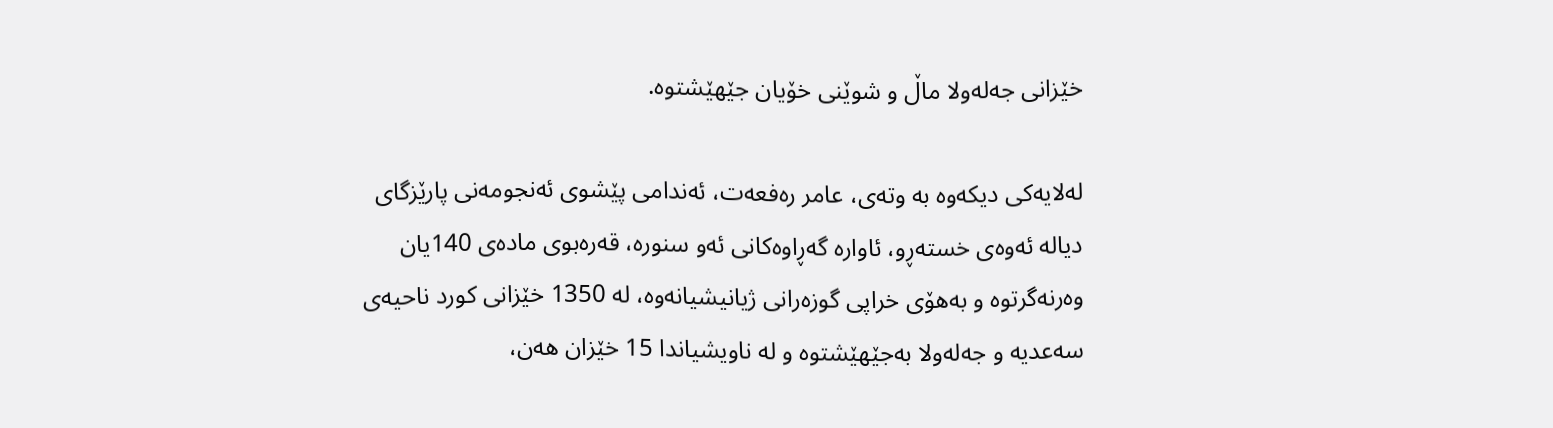خێزانی‌ جه‌له‌ولا ماڵ و شوێنی خۆیان جێهێشتوه‌.

له‌لایه‌کی دیکه‌وه‌ به‌ وته‌ی، عامر ره‌فعه‌ت، ئه‌ندامی‌ پێشوی‌ ئه‌نجومه‌نی‌ پارێزگای‌ دیاله‌ ئه‌وه‌ی‌ خسته‌ڕو، ئاواره‌ گه‌ڕاوه‌كانی‌ ئه‌و سنوره‌، قه‌ره‌بوی‌ ماده‌ی‌ 140یان وه‌رنه‌گرتوه ‌و به‌هۆی‌ خراپی گوزه‌رانی ژیانیشیانه‌وه‌، له‌ 1350 خێزانی‌ كورد ناحیه‌ی‌ سه‌عدیه ‌و جه‌له‌ولا به‌جێهێشتوه‌ و له‌ ناویشیاندا 15 خێزان هه‌ن،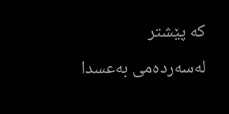كه‌ پێشتر له‌سه‌رده‌می به‌عسدا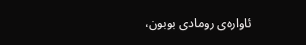ئاواره‌ی‌‌ رومادی‌ بوبون،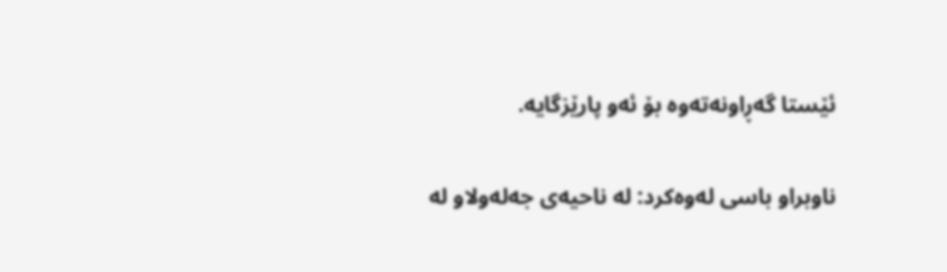ئێستا گه‌ڕاونه‌ته‌وه‌ بۆ ئه‌و پارێزگایه‌.

ناوبراو باسی له‌وه‌كرد: له‌ ناحیه‌ی‌ جه‌له‌ولاو له‌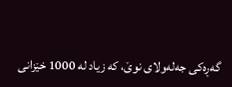گه‌ڕه‌كی جه‌له‌ولای‌ نوێ،‌ كه‌ زیاد له‌ 1000 خێزانی‌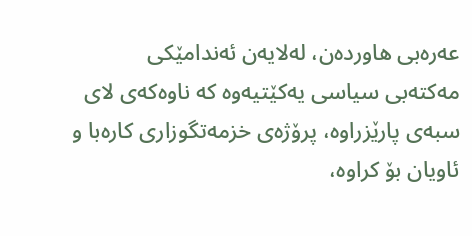عه‌ره‌بی‌ هاورده‌ن، له‌لایه‌ن ئه‌ندامێکی مه‌كته‌بی سیاسی یه‌كێتیه‌وه‌ که‌ ناوه‌که‌ی لای سبه‌ی پارێزراوه‌، پرۆژه‌ی‌ خزمه‌تگوزاری‌ كاره‌با و ئاویان بۆ كراوه‌،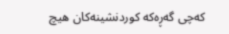که‌چی گه‌ڕه‌كه‌ كوردنشینه‌كان هیچ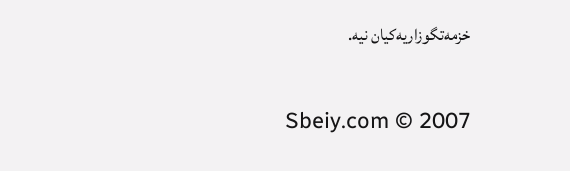خزمه‌تگوزاریه‌كیان نیه‌.

Sbeiy.com © 2007